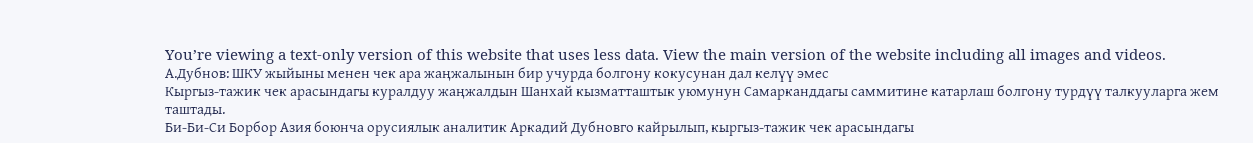You’re viewing a text-only version of this website that uses less data. View the main version of the website including all images and videos.
А.Дубнов: ШКУ жыйыны менен чек ара жаңжалынын бир учурда болгону кокусунан дал келүү эмес
Кыргыз-тажик чек арасындагы куралдуу жаңжалдын Шанхай кызматташтык уюмунун Самарканддагы саммитине катарлаш болгону турдүү талкууларга жем таштады.
Би-Би-Си Борбор Азия боюнча орусиялык аналитик Аркадий Дубновго кайрылып, кыргыз-тажик чек арасындагы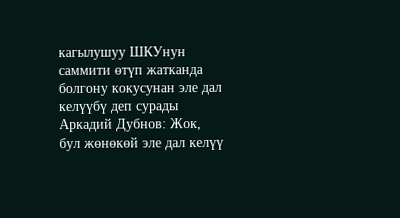кагылушуу ШКУнун саммити өтүп жатканда болгону кокусунан эле дал келүүбү деп сурады
Аркадий Дубнов: Жок, бул жөнөкөй эле дал келүү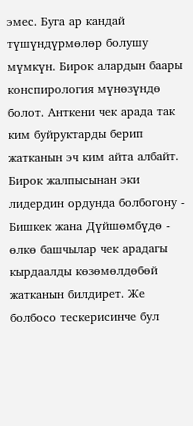эмес. Буга ар кандай түшүндүрмөлөр болушу мүмкүн. Бирок алардын баары конспирология мүнөзүндө болот. Анткени чек арада так ким буйруктарды берип жатканын эч ким айта албайт. Бирок жалпысынан эки лидердин ордунда болбогону - Бишкек жана Дүйшөмбүдө - өлкө башчылар чек арадагы кырдаалды көзөмөлдөбөй жатканын билдирет. Же болбосо тескерисинче бул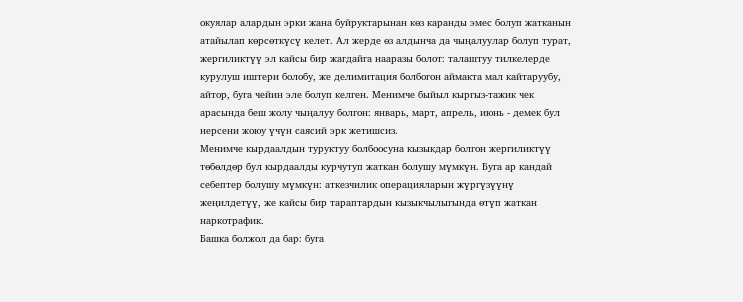окуялар алардын эрки жана буйруктарынан көз каранды эмес болуп жатканын атайылап көрсөткүсү келет. Ал жерде өз алдынча да чыңалуулар болуп турат, жергиликтүү эл кайсы бир жагдайга нааразы болот: талаштуу тилкелерде курулуш иштери болобу, же делимитация болбогон аймакта мал кайтаруубу, айтор, буга чейин эле болуп келген. Менимче быйыл кыргыз-тажик чек арасында беш жолу чыңалуу болгон: январь, март, апрель, июнь - демек бул нерсени жоюу үчүн саясий эрк жетишсиз.
Менимче кырдаалдын туруктуу болбоосуна кызыкдар болгон жергиликтүү төбөлдөр бул кырдаалды курчутуп жаткан болушу мүмкүн. Буга ар кандай себептер болушу мүмкүн: аткезчилик операцияларын жүргүзүүнү жеңилдетүү, же кайсы бир тараптардын кызыкчылыгында өтүп жаткан наркотрафик.
Башка болжол да бар: буга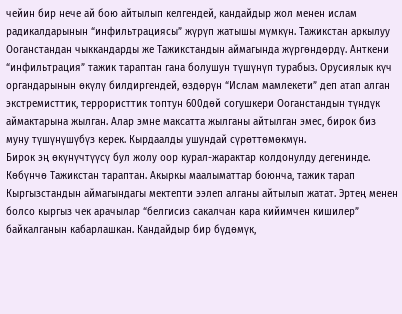чейин бир нече ай бою айтылып келгендей, кандайдыр жол менен ислам радикалдарынын “инфильтрациясы” жүрүп жатышы мүмкүн. Тажикстан аркылуу Ооганстандан чыккандарды же Тажикстандын аймагында жүргөндөрдү. Анткени “инфильтрация” тажик тараптан гана болушун түшүнүп турабыз. Орусиялык күч органдарынын өкүлү билдиргендей, өздөрүн “Ислам мамлекети” деп атап алган экстремисттик, террористтик топтун 600дөй согушкери Ооганстандын түндүк аймактарына жылган. Алар эмне максатта жылганы айтылган эмес, бирок биз муну түшүнүшүбүз керек. Кырдаалды ушундай сүрөттөмөкмүн.
Бирок эң өкүнүчтүүсү бул жолу оор курал-жарактар колдонулду дегенинде. Көбүнчө Тажикстан тараптан. Акыркы маалыматтар боюнча, тажик тарап Кыргызстандын аймагындагы мектепти ээлеп алганы айтылып жатат. Эртең менен болсо кыргыз чек арачылар “белгисиз сакалчан кара кийимчен кишилер” байкалганын кабарлашкан. Кандайдыр бир бүдөмүк,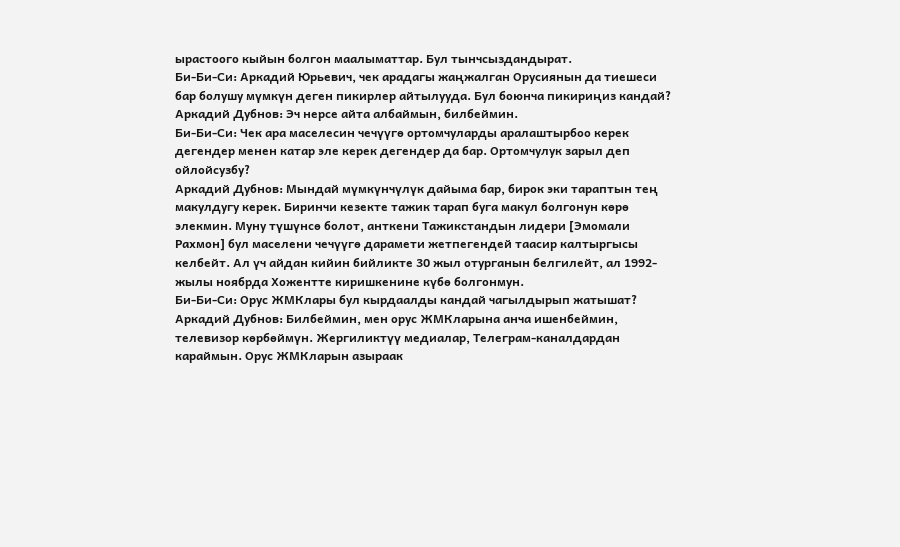ырастоого кыйын болгон маалыматтар. Бул тынчсыздандырат.
Би-Би-Си: Аркадий Юрьевич, чек арадагы жаңжалган Орусиянын да тиешеси бар болушу мүмкүн деген пикирлер айтылууда. Бул боюнча пикириңиз кандай?
Аркадий Дубнов: Эч нерсе айта албаймын, билбеймин.
Би-Би-Си: Чек ара маселесин чечүүгө ортомчуларды аралаштырбоо керек дегендер менен катар эле керек дегендер да бар. Ортомчулук зарыл деп ойлойсузбу?
Аркадий Дубнов: Мындай мүмкүнчүлүк дайыма бар, бирок эки тараптын тең макулдугу керек. Биринчи кезекте тажик тарап буга макул болгонун көрө элекмин. Муну түшүнсө болот, анткени Тажикстандын лидери [Эмомали Рахмон] бул маселени чечүүгө дарамети жетпегендей таасир калтыргысы келбейт. Ал үч айдан кийин бийликте 30 жыл отурганын белгилейт, ал 1992-жылы ноябрда Хожентте киришкенине күбө болгонмун.
Би-Би-Си: Орус ЖМКлары бул кырдаалды кандай чагылдырып жатышат?
Аркадий Дубнов: Билбеймин, мен орус ЖМКларына анча ишенбеймин, телевизор көрбөймүн. Жергиликтүү медиалар, Телеграм-каналдардан караймын. Орус ЖМКларын азыраак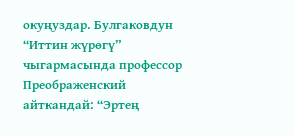окуңуздар. Булгаковдун “Иттин жүрөгү” чыгармасында профессор Преображенский айткандай: “Эртең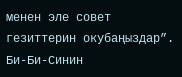менен эле совет гезиттерин окубаңыздар”.
Би-Би-Синин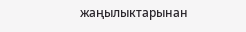жаңылыктарынан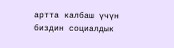артта калбаш үчүн биздин социалдык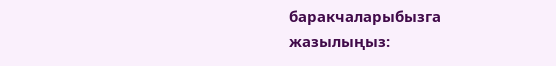баракчаларыбызга жазылыңыз: